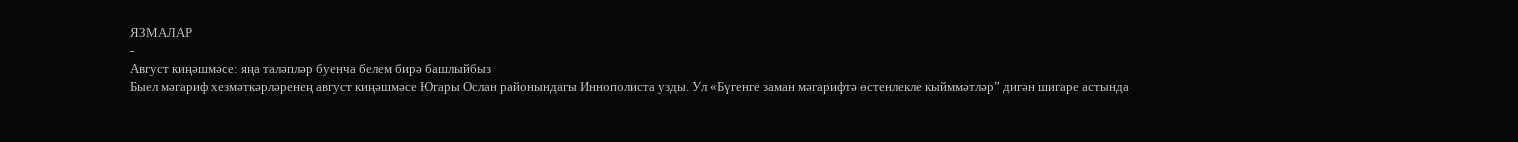ЯЗМАЛАР
-
Август киңәшмәсе: яңа таләпләр буенча белем бирә башлыйбыз
Быел мәгариф хезмәткәрләренең август киңәшмәсе Югары Ослан районындагы Иннополиста узды. Ул «Бүгенге заман мәгарифтә өстенлекле кыйммәтләр” дигән шигаре астында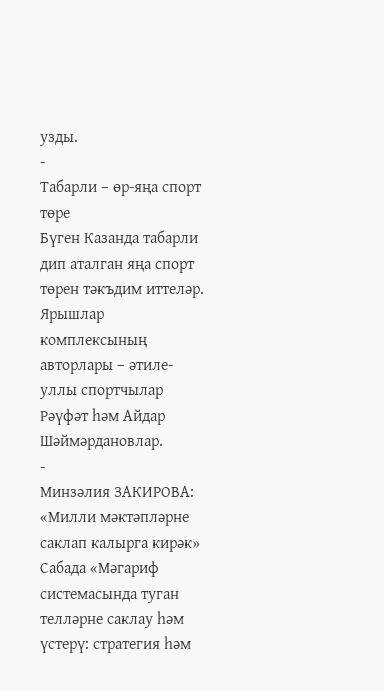узды.
-
Табарли – өр-яңа спорт төре
Бүген Казанда табарли дип аталган яңа спорт төрен тәкъдим иттеләр. Ярышлар комплексының авторлары – әтиле-уллы спортчылар Рәүфәт һәм Айдар Шәймәрдановлар.
-
Минзәлия ЗАКИРОВА: «Милли мәктәпләрне саклап калырга кирәк»
Сабада «Мәгариф системасында туган телләрне саклау һәм үстерү: стратегия һәм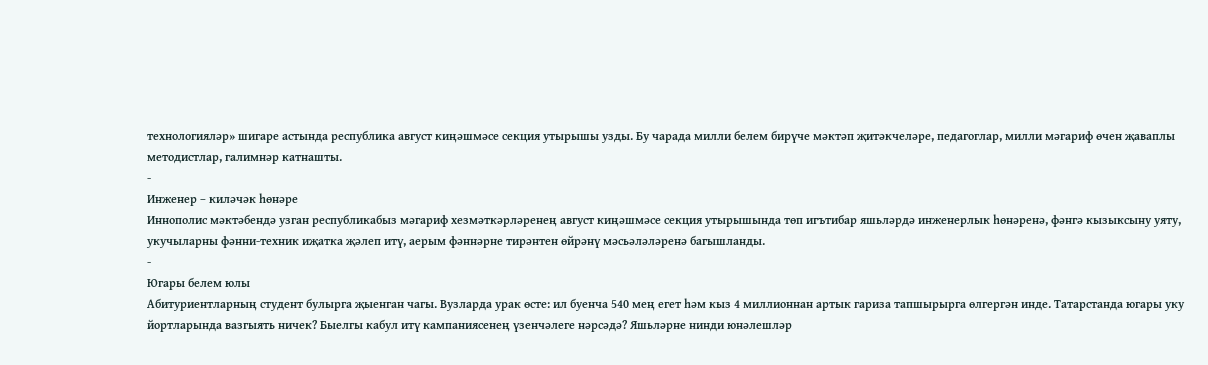технологияләр» шигаре астында республика август киңәшмәсе секция утырышы узды. Бу чарада милли белем бирүче мәктәп җитәкчеләре, педагоглар, милли мәгариф өчен җаваплы методистлар, галимнәр катнашты.
-
Инженер – киләчәк һөнәре
Иннополис мәктәбендә узган республикабыз мәгариф хезмәткәрләренең август киңәшмәсе секция утырышында төп игътибар яшьләрдә инженерлык һөнәренә, фәнгә кызыксыну уяту, укучыларны фәнни-техник иҗатка җәлеп итү, аерым фәннәрне тирәнтен өйрәнү мәсьәләләренә багышланды.
-
Югары белем юлы
Абитуриентларның студент булырга җыенган чагы. Вузларда урак өсте: ил буенча 540 мең егет һәм кыз 4 миллионнан артык гариза тапшырырга өлгергән инде. Татарстанда югары уку йортларында вазгыять ничек? Быелгы кабул итү кампаниясенең үзенчәлеге нәрсәдә? Яшьләрне нинди юнәлешләр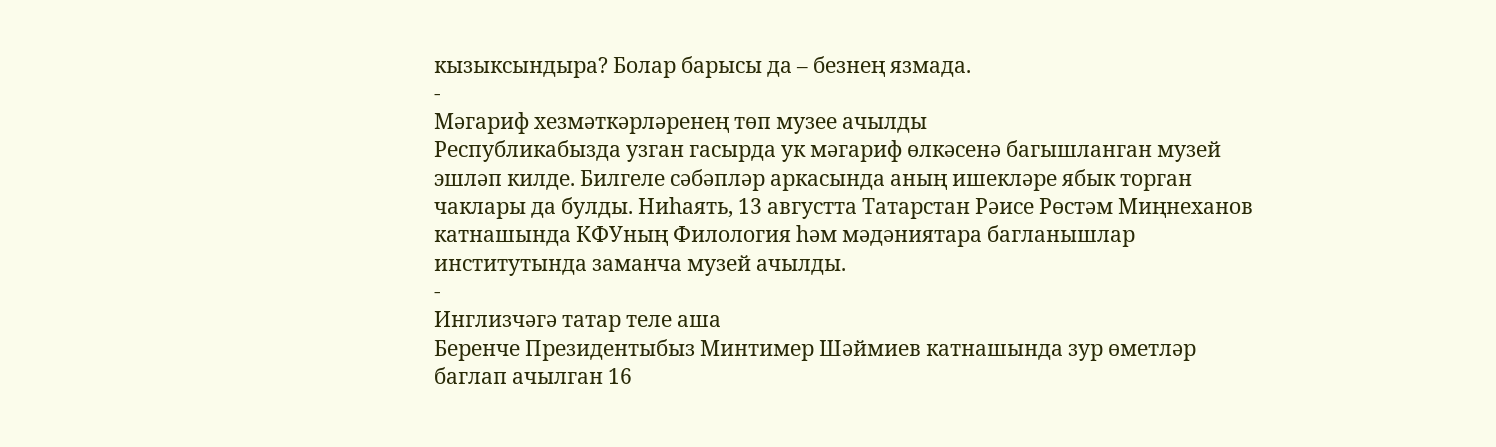кызыксындыра? Болар барысы да – безнең язмада.
-
Мәгариф хезмәткәрләренең төп музее ачылды
Республикабызда узган гасырда ук мәгариф өлкәсенә багышланган музей эшләп килде. Билгеле сәбәпләр аркасында аның ишекләре ябык торган чаклары да булды. Ниһаять, 13 августта Татарстан Рәисе Рөстәм Миңнеханов катнашында КФУның Филология һәм мәдәниятара багланышлар институтында заманча музей ачылды.
-
Инглизчәгә татар теле аша
Беренче Президентыбыз Минтимер Шәймиев катнашында зур өметләр баглап ачылган 16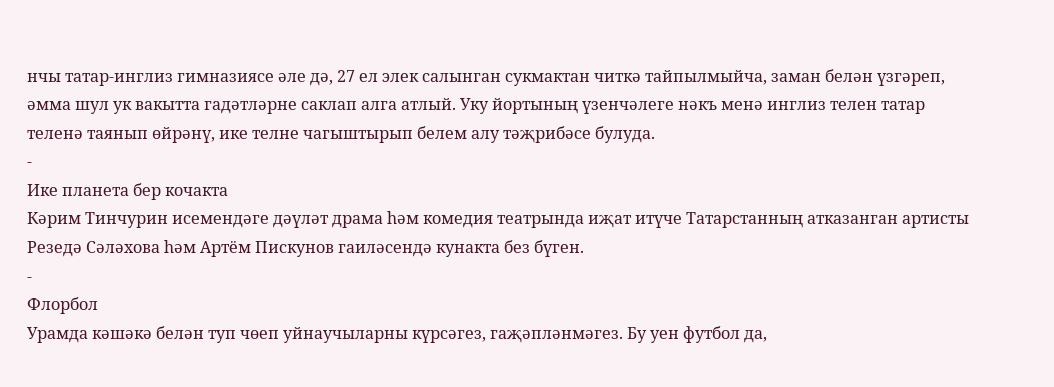нчы татар-инглиз гимназиясе әле дә, 27 ел элек салынган сукмактан читкә тайпылмыйча, заман белән үзгәреп, әмма шул ук вакытта гадәтләрне саклап алга атлый. Уку йортының үзенчәлеге нәкъ менә инглиз телен татар теленә таянып өйрәнү, ике телне чагыштырып белем алу тәҗрибәсе булуда.
-
Ике планета бер кочакта
Кәрим Тинчурин исемендәге дәүләт драма һәм комедия театрында иҗат итүче Татарстанның атказанган артисты Резедә Сәләхова һәм Артём Пискунов гаиләсендә кунакта без бүген.
-
Флорбол
Урамда кәшәкә белән туп чөеп уйнаучыларны күрсәгез, гаҗәпләнмәгез. Бу уен футбол да,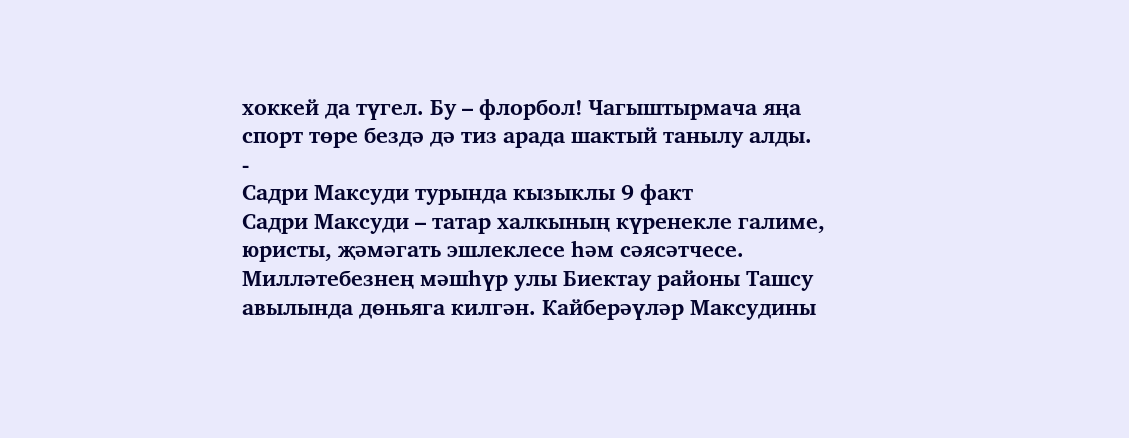хоккей да түгел. Бу – флорбол! Чагыштырмача яңа спорт төре бездә дә тиз арада шактый танылу алды.
-
Садри Максуди турында кызыклы 9 факт
Садри Максуди – татар халкының күренекле галиме, юристы, җәмәгать эшлеклесе һәм сәясәтчесе. Милләтебезнең мәшһүр улы Биектау районы Ташсу авылында дөньяга килгән. Кайберәүләр Максудины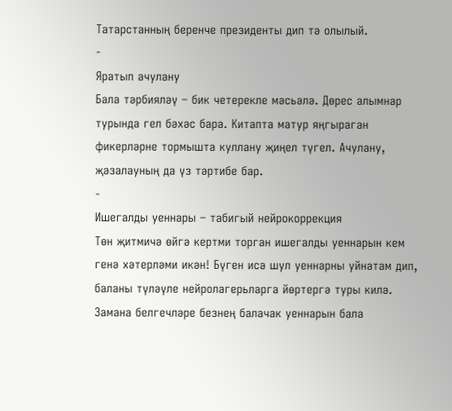Татарстанның беренче президенты дип тә олылый.
-
Яратып ачулану
Бала тәрбияләү – бик четерекле мәсьәлә. Дөрес алымнар турында гел бәхәс бара. Китапта матур яңгыраган фикерләрне тормышта куллану җиңел түгел. Ачулану, җәзалауның да үз тәртибе бар.
-
Ишегалды уеннары – табигый нейрокоррекция
Төн җитмичә өйгә кертми торган ишегалды уеннарын кем генә хәтерләми икән! Бүген исә шул уеннарны уйнатам дип, баланы түләүле нейролагерьларга йөртергә туры килә. Замана белгечләре безнең балачак уеннарын бала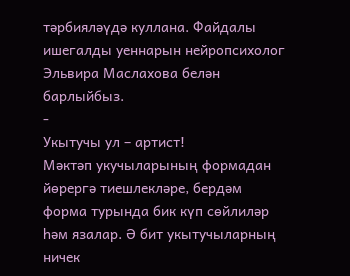тәрбияләүдә куллана. Файдалы ишегалды уеннарын нейропсихолог Эльвира Маслахова белән барлыйбыз.
-
Укытучы ул – артист!
Мәктәп укучыларының формадан йөрергә тиешлекләре, бердәм форма турында бик күп сөйлиләр һәм язалар. Ә бит укытучыларның ничек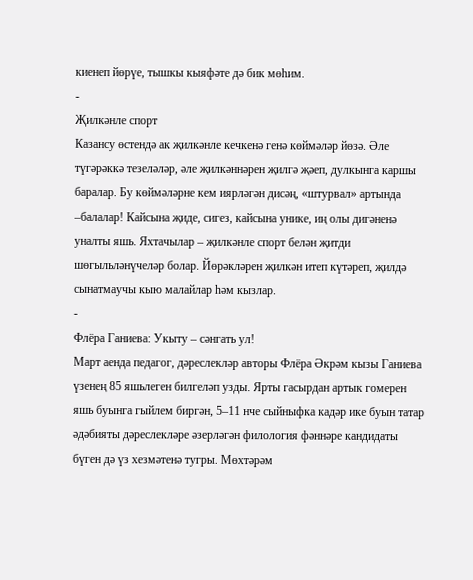киенеп йөрүе, тышкы кыяфәте дә бик мөһим.
-
Җилкәнле спорт
Казансу өстендә ак җилкәнле кечкенә генә көймәләр йөзә. Әле түгәрәккә тезеләләр, әле җилкәннәрен җилгә җәеп, дулкынга каршы баралар. Бу көймәләрне кем иярләгән дисәң, «штурвал» артында –балалар! Кайсына җиде, сигез, кайсына унике, иң олы дигәненә уналты яшь. Яхтачылар – җилкәнле спорт белән җитди шөгыльләнүчеләр болар. Йөрәкләрен җилкән итеп күтәреп, җилдә сынатмаучы кыю малайлар һәм кызлар.
-
Флёра Ганиева: Укыту – сәнгать ул!
Март аенда педагог, дәреслекләр авторы Флёра Әкрәм кызы Ганиева үзенең 85 яшьлеген билгеләп узды. Ярты гасырдан артык гомерен яшь буынга гыйлем биргән, 5–11 нче сыйныфка кадәр ике буын татар әдәбияты дәреслекләре әзерләгән филология фәннәре кандидаты бүген дә үз хезмәтенә тугры. Мөхтәрәм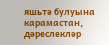яшьтә булуына карамастан, дәреслекләр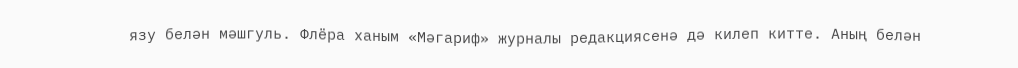язу белән мәшгуль. Флёра ханым «Мәгариф» журналы редакциясенә дә килеп китте. Аның белән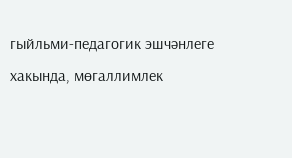гыйльми-педагогик эшчәнлеге хакында, мөгаллимлек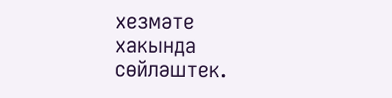хезмәте хакында сөйләштек.